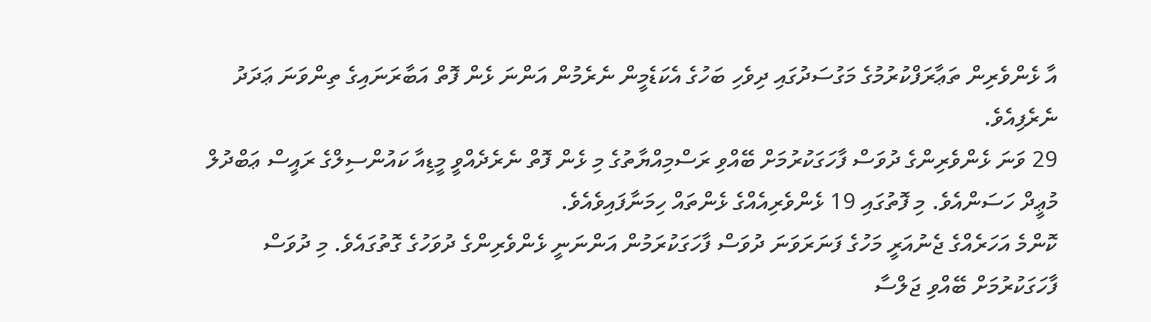އާ ޅެންވެރިން ތަޢާރަފްކުރުމުގެ މަގުސަދުގައި ދިވެހި ބަހުގެ އެކަޑެމީން ނެރެމުން އަންނަ ޅެން ފޮތް އަބާރަނައިގެ ތިންވަނަ ޢަދަދު ނެރެފިއެވެ.
29 ވަނަ ޅެންވެރިންގެ ދުވަސް ފާހަގަކުރުމަށް ބޭއްވި ރަސްމިއްޔާތުގެ މި ޅެން ފޮތް ނެރެދެއްވީ މީޑިއާ ކައުންސިލްގެ ރައީސް ޢަބްދުލް މުޢީދް ހަސަންއެވެ. މި ފޮތުގައި 19 ޅެންވެރިއެއްގެ ޅެންތައް ހިމަނާފައިވެއެވެ.
ކޮންމެ އަހަރެއްގެ ޖެނުއަރީ މަހުގެ ފަނަރަވަނަ ދުވަސް ފާހަގަކުރަމުން އަންނަނީ ޅެންވެރިންގެ ދުވަހުގެ ގޮތުގައެވެ. މި ދުވަސް ފާހަގަކުރުމަށް ބޭއްވި ޖަލްސާ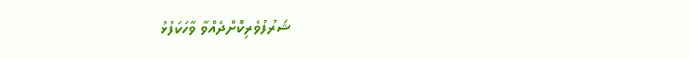ޝަރުފުވެރިކޮށްދެއްވާ ވާހަކަފުޅު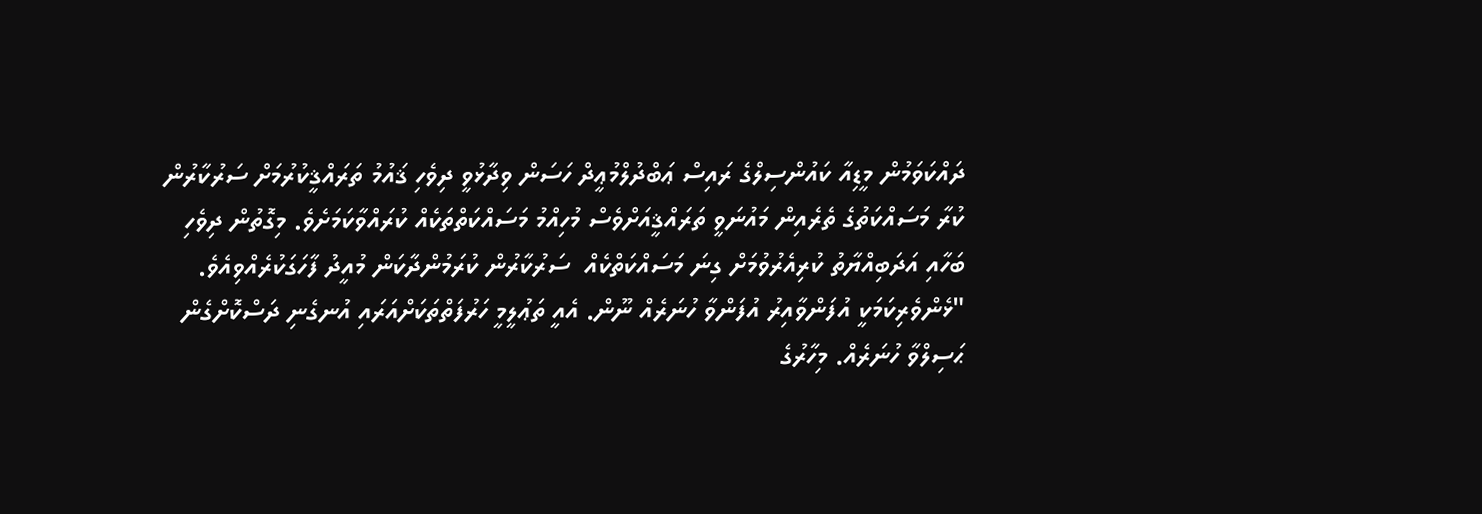ދައްކަވަމުން މީޑިއާ ކައުންސިލްގެ ރައިސް ޢަބްދުލްމުޢީދް ހަސަން ވިދާޅުވީ ދިވެހި ޤައުމު ތަރައްޤީކުރުމަށް ސަރުކާރުން ކުރާ މަސައްކަތުގެ ތެރެއިން މައުނަވީ ތަރައްޤީއަށްވެސް މުހިއްމު މަސައްކަތްތަކެއް ކުރައްވާކަމަށެވެ. މިގޮތުން ދިވެހި ބަހާއި އަދަބިއްޔާތު ކުރިއެރުވުމަށް ގިނަ މަސައްކަތްކެއް  ސަރުކާރުން ކުރަމުންދާކަން މުއީދު ފާހަގަކުރެއްވިއެވެ.
"ޅެންވެރިކަމަކީ އުފަންވާއިރު އުފަންވާ ހުނަރެއް ނޫން. އެއީ ތަޢުލީމީ ހަރުފަތްތަކަށްއަރައި އުނގެނި ދަސްކޮށްގެން ޙަސިލްވާ ހުނަރެއް. މިހާރުގެ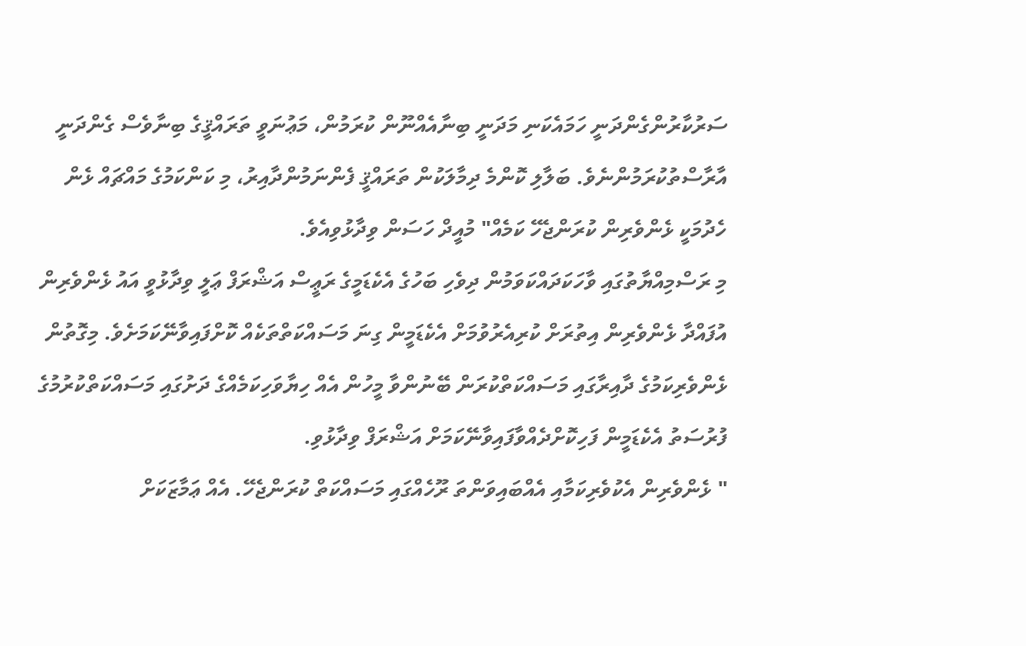ސަރުކާރުންގެންދަނީ ހަމައެކަނި މަދަނީ ބިނާއެއްނޫން ކުރަމުން، މަޢުނަވީ ތަރައްޤީގެ ބިނާވެސް ގެންދަނީ އާރާސްތުކުރަމުންނެވެ. ބަލާލި ކޮންމެ ދިމާލަކުން ތަރައްޤީ ފެންނަމުންދާއިރު، މި ކަންކަމުގެ މައްޗައް ޅެން ހެދުމަކީ ޅެންވެރިން ކުރަންޖެހޭ ކަމެއް" މުއީދް ހަސަން ވިދާޅުވިއެވެ.
މި ރަސްމިއްޔާތުގައި ވާހަކަދައްކަވަމުން ދިވެހި ބަހުގެ އެކެޑަމީގެ ރަޢީސް އަޝްރަފް ޢަލީ ވިދާޅުވީ އައު ޅެންވެރިން އުފައްދާ ޅެންވެރިން އިތުރަށް ކުރިއެރުވުމަށް އެކެޑަމީން ގިނަ މަސައްކަތްތަކެއް ކޮށްފައިވާނޭކަމަށެވެ. މިގޮތުން ޅެންވެރިކަމުގެ ދާއިރާގައި މަސައްކަތްކުރަން ބޭނުންވާ މީހުން އެއް ހިޔާވަހިކަމެއްގެ ދަށުގައި މަސައްކަތްކުރުމުގެ ފުރުސަތު އެކެޑަމީން ފަހިކޮށްދެއްވާފައިވާނޭކަމަށް އަޝްރަފް ވިދާޅުވި.
" ޅެންވެރިން އެކުވެރިކަމާއި އެއްބައިވަންތަ ރޫހެއްގައި މަސައްކަތް ކުރަންޖެހޭ. އެއް ޢަމާޒަކަށް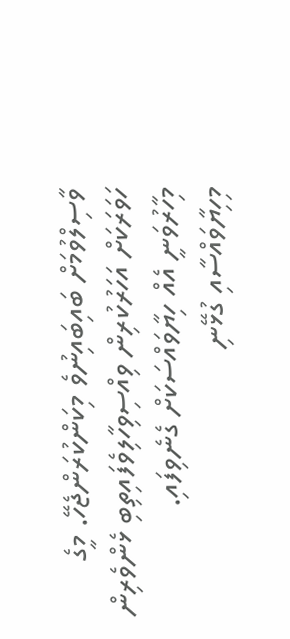ވާސިލްވުމަށް ބައިބައިނުވެ މިކަންކުރަންޖެހޭ. މީގެ ހަވަރަކަށް އަހަރުކުރިން ވިއްސިވިހާލިވެފައިތިބި ޅެންވެރިން މިހާރުވަނީ އެއް ހިޔާވައްސަކަށް ގެނެވިފައި. މިހިޔާވައްސާއި ގުޅޭނި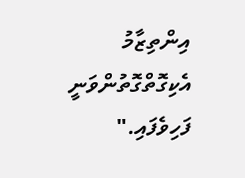އިންތިޒާމު އެކިގޮތްގޮތުންވަނީ ފަހިވެފައި."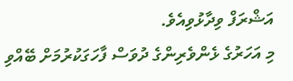އަޝްރަފް ވިދާޅުވިއެވެ.
މި އަހަރުގެ ޅެންވެރިންގެ ދުވަސް ފާހަގަކުރުމަށް ބޭއްވި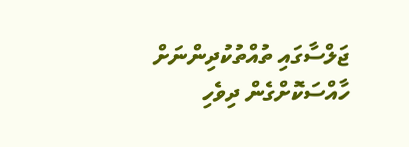ޖަލްސާގައި ތުއްތުކުދިންނަށް ހާއްސަކޮށްގެން ދިވެހި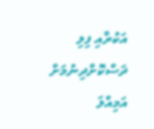އަކުރާއި ފިލި ދަސްކޮށްދިނުމަށް އަމިއްލަ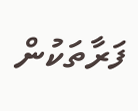ފަރާތަކުން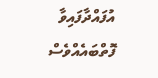އުފައްދާފައިވާ ފޮތްބައެއްވެސް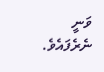ވަނީ ނެރެފައެވެ.